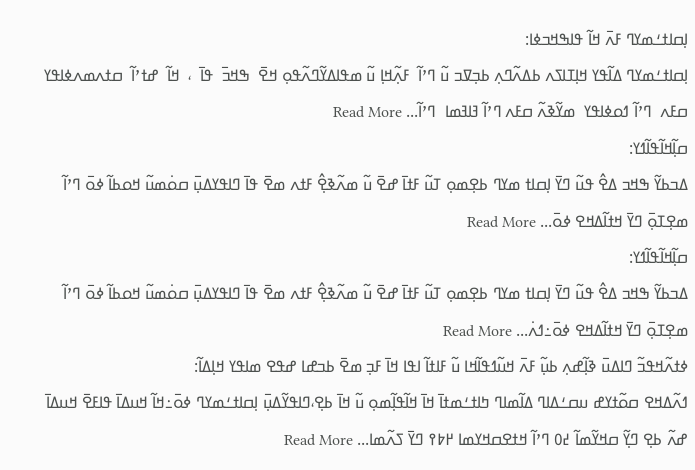ߊ߲ߛߊߙߑߘߌߣ ߓߍ߫ ߞߊ߬ ߟߊߒߞߏߦߊ:
ߊ߲ߛߊߙߑߘߌߣ ߡߊ߬ߟߌ ߞߊ߲ߠߊߖߍ ߕߡߍ߬ߣߍ߲ ߕߏ߲ߜߏ ߎ߬ ߣߴߊ߬  ߓߍ߲߬ߞߊ߲ ߎ߬ ߘߟߊߡߌ߬ߣߍ߬ߟߋ߲ ߞߐ߫  ߒߞߏ߫  ߟߊ߫  ،  ߞߊ߬  ߝߙߴߊ߬  ߛߙߍߘߍߦߊߟߌ ߛߓߍ  ߣߴߊ߬ ߗߋߦߊߟߌ  ߘߌ߬ߢߍ߬ ߛߓߍ ߣߴߊ߬ ߔߊߔߘߊ  ߣߴߊ߬... Read More
ߛߊ߲߬ߞߊ߬ߟߊ߬ߗߌ:
ߡߏߕߌ߬ ߒߞߏ ߡߐ߮ ߟߎ߬ ߣߌ߫ ߊ߲ߛߊߙ ߘߌߣ ߕߐ߲ߘߋ߲ ߠߎ߬ ߓߙߊ߫ ߝߐ߫ ߎ߬ ߘߍ߬ߢߐ߲߮ ߓߙߍ ߘߐ߫ ߟߊ߫ ߣߊߟߌߡߎ߲߫ ߛߋ߭ߘߎ߬ ߞߋߕߊ߬ ߦߋ߫ ߣߴߊ߬ ߘߐ߲ߠߋ߲߫ ߣߌ߫ ߞߙߊ߬ߡߞߐ ߦߋ߫... Read More
ߛߊ߲߬ߞߊ߬ߟߊ߬ߗߌ:
ߡߏߕߌ߬ ߒߞߏ ߡߐ߮ ߟߎ߬ ߣߌ߫ ߊ߲ߛߊߙ ߘߌߣ ߕߐ߲ߘߋ߲ ߠߎ߬ ߓߙߊ߫ ߝߐ߫ ߎ߬ ߘߍ߬ߢߐ߲߮ ߓߙߍ ߘߐ߫ ߟߊ߫ ߣߊߟߌߡߎ߲߫ ߛߋ߭ߘߎ߬ ߞߋߕߊ߬ ߦߋ߫ ߣߴߊ߬ ߘߐ߲ߠߋ߲߫ ߣߌ߫ ߞߙߊ߬ߡߞߐ ߦߋ߫߸ߗߍ߭... Read More
ߦߙߍ߬ߞߟߏ߬ ߣߊߡߎ߫ ߢߊ߲߬ߝߍ߲ ߕߎ߲߬ ߓߍ߫ ߞߎ߬ߗߟߊ߬ߞߊ ߎ߬ ߓߊߙߊ߬ ߊߟߊ ߞߊ߫ ߓߏ߲ ߘߐ߫ ߕߏߝߊ ߝߟߐ ߘߊߟߌ ߞߊ߲ߡߊ߬:
ߗߍ߬ߡߞߐ ߛߋ߬ߙߌߝ ߎߛߑߡߊߣ ߡߊ߬ߘߊߣ ߤߊߙߑߘߙߊ߫ ߞߊ߫ ߞߊ߬ߟߊ߲߬ߘߋ߲ ߎ߬ ߞߊ߫ ߕߐ߲،ߣߊߟߌ߬ߡߎ߲߫ ߊ߲ߛߊߙߑߘߌߣ ߦߋ߫߸ߞߊ߬ ߞߎߡߊ߫ ߟߊߓߐ߫ ߞߎߡߊ߫ ߝߍ߬ ߕߐ߲ ߣߌ߲߬ ߛߞߌ߬ߘߊ߬ ߄߀ ߣߴߊ߬ ߞߙߐߛߞߌߘߊ ߂߈߉ ߣߌ߫ ߖߍ߬ߘߊ... Read More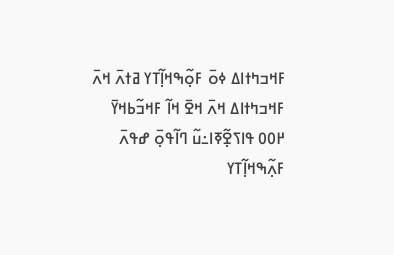ߓߞߏߤߙߊߡ ߦߋ߫ ߓߋ߲߬ߒߞߊ߲߬ߠߌ ߥߙߍ߫ ߞߍ߫
ߓߞߏߤߙߊߡ ߞߍ߫ ߞߐ߫ ߞߊ߬ ߓߞߏ߬ߕߞߌ߫ ߂߀߀ ߟߊߖߐ߲߬ߧߊ߸ߎ߬ ߣߊ߬ߟߋ߲߫ ߝߟߍ߫ ߓߍ߲߬ߒߞߊ߲߬ߠߌ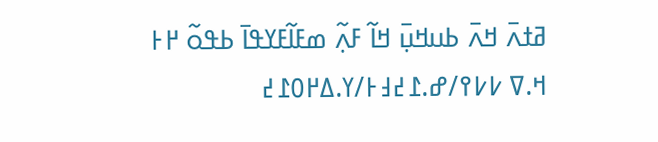ߥߙߍ߫ ߞߍ߫ ߕߎߞߎ߲߫ ߞߊ߬ ߓߍ߲߬ ߘߓߊ߬ߓߌߟߊ߫ ߕߟߋ߬ ߂߅ ߞ.ߜ ߇߇߉/ߝ.߁߄߃߅/ߌ.ߡ߂߀߁߄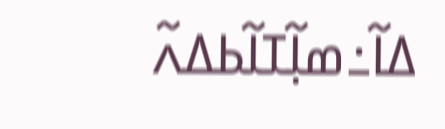ߡߊ߬߸ߘߊ߲߬ߠߊ߬ߕߡߍ߬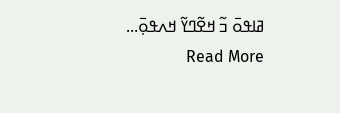ߥߊߟߋ߫ ߏ߬ ߞߐ߬ߣߌ߬ ߞߍߟߋ߲߫... Read More